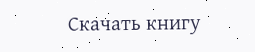Скачать книгу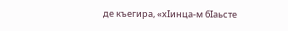де къегира, «хIинца-м бIаьсте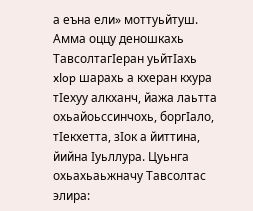а еъна ели» моттуьйтуш. Амма оццу деношкахь ТавсолтагIеран уьйтIахь xlop шарахь а кхеран кхура тIехуу алкханч, йажа лаьтта охьайоьссинчохь, боргIало, тIекхетта, зIок а йиттина, йийна Iуьллура. Цуьнга охьахьаьжначу Тавсолтас элира: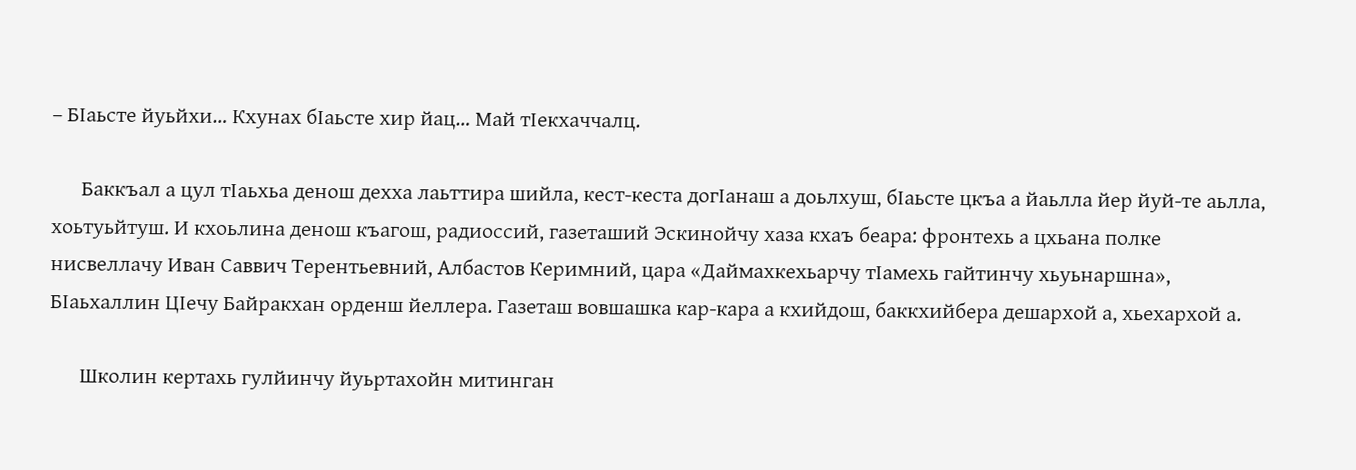– БIаьсте йуьйхи… Кхунах бIаьсте хир йац… Май тIекхаччалц.

      Баккъал а цул тIаьхьа денош дехха лаьттира шийла, кест-кеста догIанаш а доьлхуш, бIаьсте цкъа а йаьлла йер йуй-те аьлла, хоьтуьйтуш. И кхоьлина денош къагош, радиоссий, газеташий Эскинойчу хаза кхаъ беара: фронтехь а цхьана полке нисвеллачу Иван Саввич Терентьевний, Албастов Керимний, цара «Даймахкехьарчу тIамехь гайтинчу хьуьнаршна», БIаьхаллин ЦIечу Байракхан орденш йеллера. Газеташ вовшашка кар-кара а кхийдош, баккхийбера дешархой а, хьехархой а.

      Школин кертахь гулйинчу йуьртахойн митинган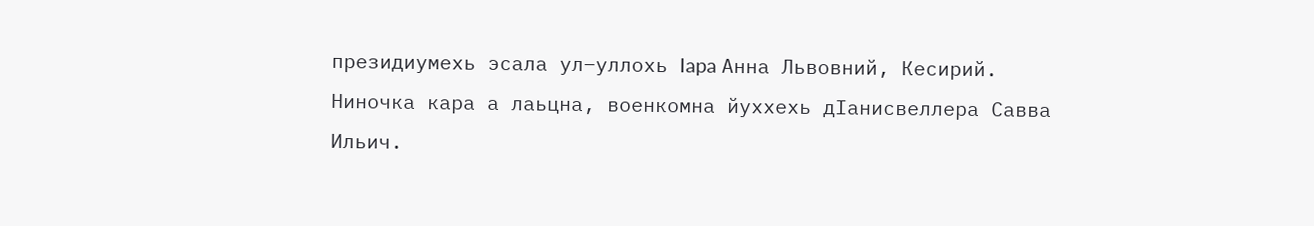президиумехь эсала ул–уллохь Iapa Анна Львовний, Кесирий. Ниночка кара а лаьцна, военкомна йуххехь дIанисвеллера Савва Ильич.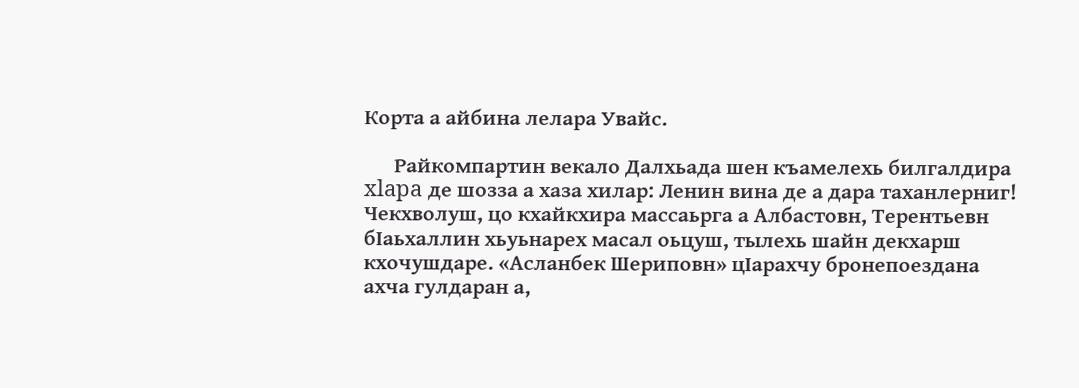Корта а айбина лелара Увайс.

      Райкомпартин векало Далхьада шен къамелехь билгалдира xlapa де шозза а хаза хилар: Ленин вина де а дара таханлерниг! Чекхволуш, цо кхайкхира массаьрга а Албастовн, Терентьевн бIаьхаллин хьуьнарех масал оьцуш, тылехь шайн декхарш кхочушдаре. «Асланбек Шериповн» цIарахчу бронепоездана ахча гулдаран а,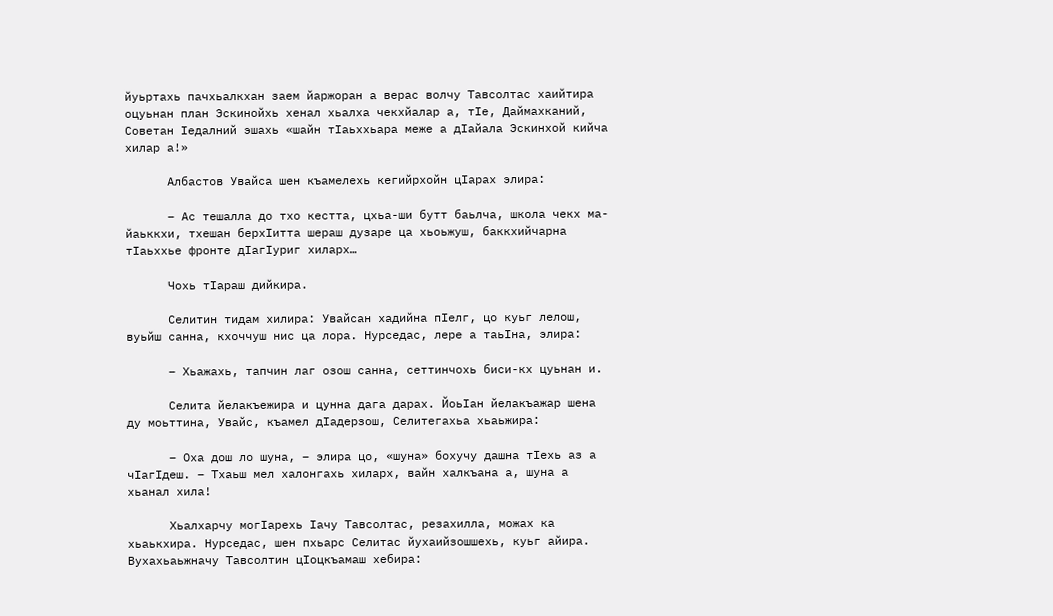йуьртахь пачхьалкхан заем йаржоран а верас волчу Тавсолтас хаийтира оцуьнан план Эскинойхь хенал хьалха чекхйалар а, тIе, Даймахканий, Советан Iедалний эшахь «шайн тIаьххьара меже а дIайала Эскинхой кийча хилар а!»

      Албастов Увайса шен къамелехь кегийрхойн цIарах элира:

      – Ас тешалла до тхо кестта, цхьа-ши бутт баьлча, школа чекх ма-йаьккхи, тхешан берхIитта шераш дузаре ца хьоьжуш, баккхийчарна тIаьххье фронте дIагIуриг хиларх…

      Чохь тIараш дийкира.

      Селитин тидам хилира: Увайсан хадийна пIелг, цо куьг лелош, вуьйш санна, кхоччуш нис ца лора. Нурседас, лере а таьIна, элира:

      – Хьажахь, тапчин лаг озош санна, сеттинчохь биси-кх цуьнан и.

      Селита йелакъежира и цунна дага дарах. ЙоьIан йелакъажар шена ду моьттина, Увайс, къамел дIадерзош, Селитегахьа хьаьжира:

      – Оха дош ло шуна, – элира цо, «шуна» бохучу дашна тIехь аз а чIагIдеш. – Тхаьш мел халонгахь хиларх, вайн халкъана а, шуна а хьанал хила!

      Хьалхарчу могIарехь Iачу Тавсолтас, резахилла, можах ка хьаькхира. Нурседас, шен пхьарс Селитас йухаийзошшехь, куьг айира. Вухахьаьжначу Тавсолтин цIоцкъамаш хебира: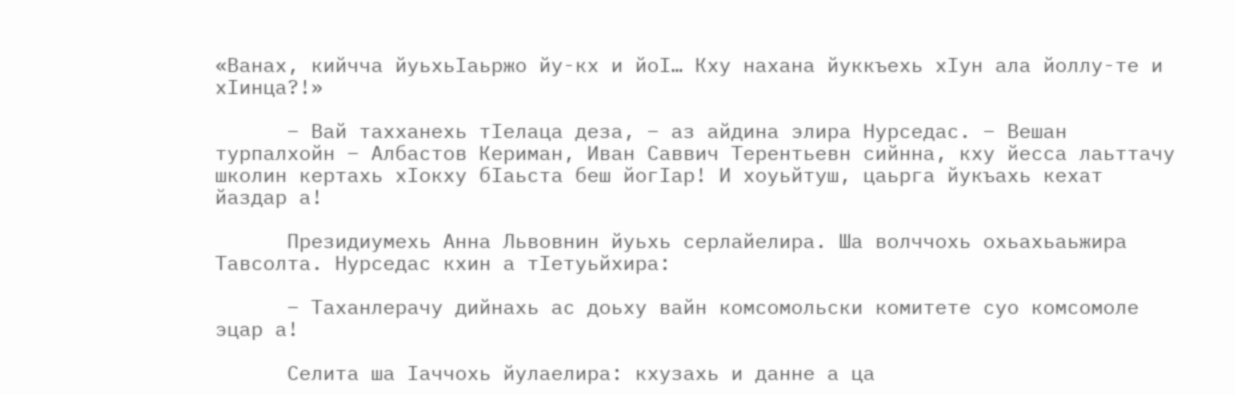«Ванах, кийчча йуьхьIаьржо йу-кх и йоI… Кху нахана йуккъехь хIун ала йоллу-те и хIинца?!»

      – Вай тахханехь тIелаца деза, – аз айдина элира Нурседас. – Вешан турпалхойн – Албастов Кериман, Иван Саввич Терентьевн сийнна, кху йесса лаьттачу школин кертахь хIокху бIаьста беш йогIар! И хоуьйтуш, цаьрга йукъахь кехат йаздар а!

      Президиумехь Анна Львовнин йуьхь серлайелира. Ша волччохь охьахьаьжира Тавсолта. Нурседас кхин а тIетуьйхира:

      – Таханлерачу дийнахь ас доьху вайн комсомольски комитете суо комсомоле эцар а!

      Селита ша Iаччохь йулаелира: кхузахь и данне а ца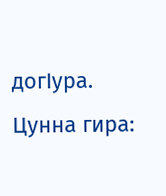догIура. Цунна гира: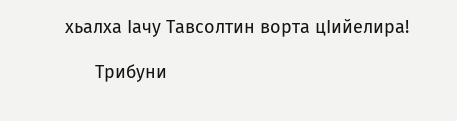хьалха Iачу Тавсолтин ворта цIийелира!

      Трибуни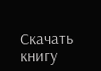Скачать книгу